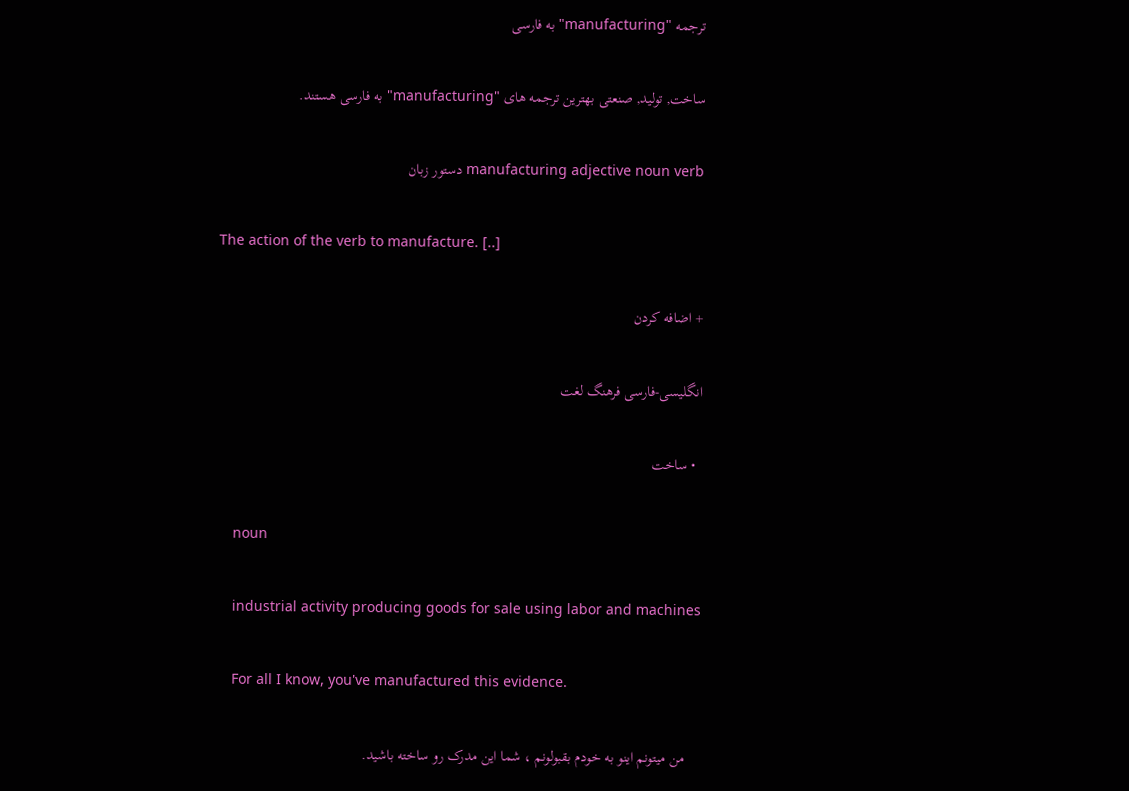ترجمه "manufacturing" به فارسی

ساخت, تولید, صنعتی بهترین ترجمه های "manufacturing" به فارسی هستند.

manufacturing adjective noun verb دستور زبان

The action of the verb to manufacture. [..]

+ اضافه کردن

انگلیسی-فارسی فرهنگ لغت

  • ساخت

    noun

    industrial activity producing goods for sale using labor and machines

    For all I know, you've manufactured this evidence.

    من ميتونم اينو به خودم بقبولونم ، شما اين مدرک رو ساخته باشيد.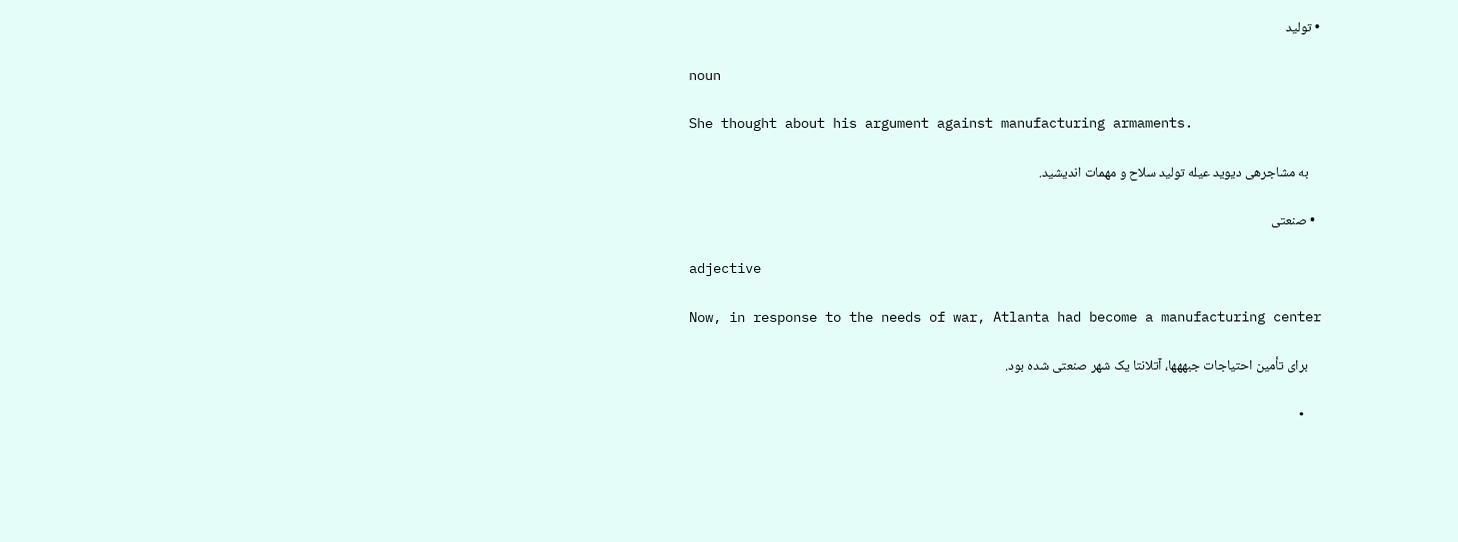• تولید

    noun

    She thought about his argument against manufacturing armaments.

    به مشاجرهی دیوید عیله تولید سلاح و مهمات اندیشید.

  • صنعتی

    adjective

    Now, in response to the needs of war, Atlanta had become a manufacturing center

    برای تأمین احتیاجات جبههها، آتلانتا یک شهر صنعتی شده بود.

  •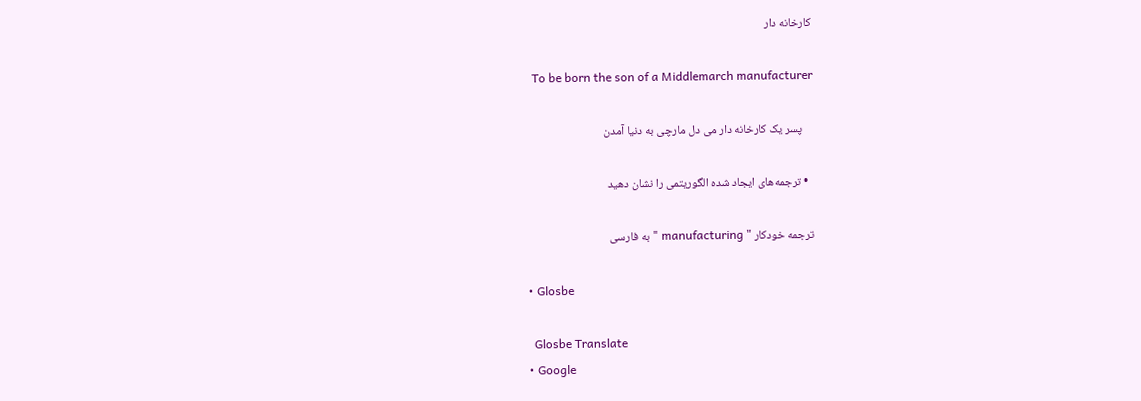کارخانه دار

    To be born the son of a Middlemarch manufacturer

    پسر یک کارخانه دار می دل مارچی به دنیا آمدن

  • ترجمه‌های ایجاد شده الگوریتمی را نشان دهید

ترجمه خودکار " manufacturing " به فارسی

  • Glosbe

    Glosbe Translate
  • Google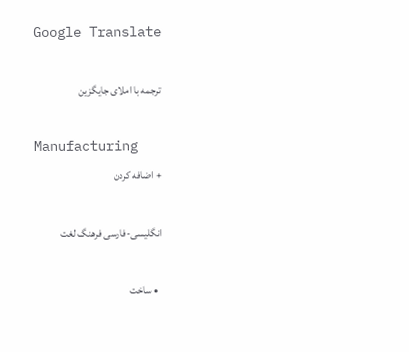Google Translate

ترجمه با املای جایگزین

Manufacturing
+ اضافه کردن

انگلیسی-فارسی فرهنگ لغت

  • ساخت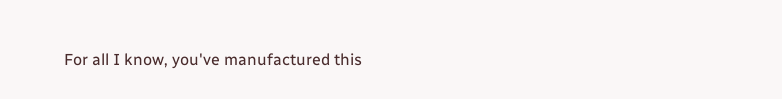For all I know, you've manufactured this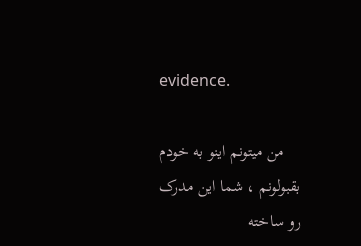evidence.

    من ميتونم اينو به خودم بقبولونم ، شما اين مدرک رو ساخته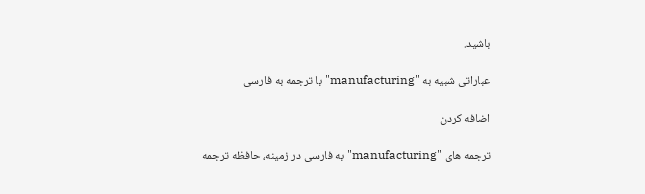باشيد.

عباراتی شبیه به "manufacturing" با ترجمه به فارسی

اضافه کردن

ترجمه های "manufacturing" به فارسی در زمینه، حافظه ترجمه